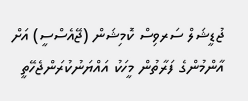ޖުޑީޝަލް ސަރވިސް ކޮމިޝަން (ޖޭއެސްސީ) އަށް އާންމުންގެ ފަރާތުން މީހަކު އައްޔަނުކުރަންޖެހޭތީ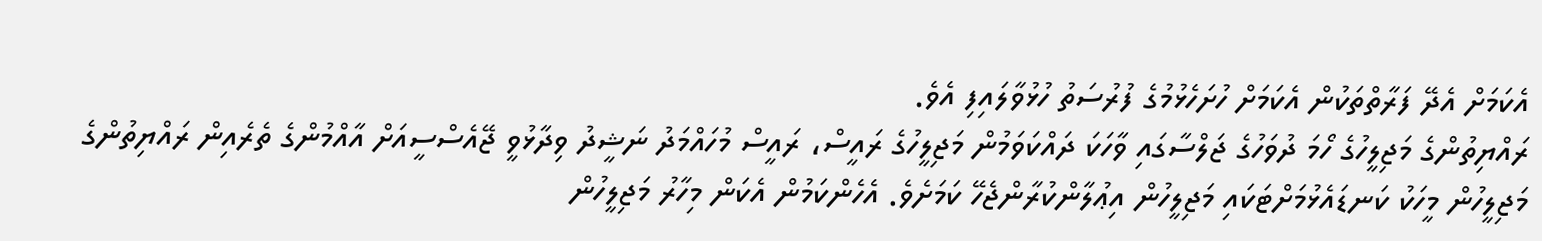އެކަމަށް އެދޭ ފަރާތްތަކުން އެކަމަށް ހުށަހެޅުމުގެ ފުރުސަތު ހުޅުވާލައިފި އެވެ.
ރައްޔިތުންގެ މަޖިލީހުގެ ހޯމަ ދުވަހުގެ ޖަލްސާގައި ވާހަކަ ދައްކަވަމުން މަޖިލީހުގެ ރައީސް، ރައީސް މުހައްމަދު ނަޝީދު ވިދާޅުވީ ޖޭއެސްސީއަށް އާއްމުންގެ ތެރެއިން ރައްޔިތުންގެ މަޖިލީހުން މީހަކު ކަނޑައެޅުމަށްޓަކައި މަޖިލީހުން އިޢުލާންކުރާންޖެހޭ ކަމަށެވެ. އެހެންކަމުން އެކަން މިހާރު މަޖިލީހުން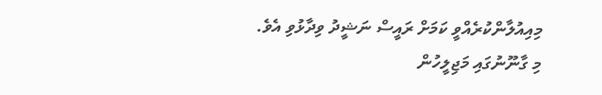މިއިއުލާންކުރެއްވީ ކަމަށް ރައީސް ނަޝީދު ވިދާޅުވި އެވެ.
މި ގާނޫނުގައި މަޖިލީހުން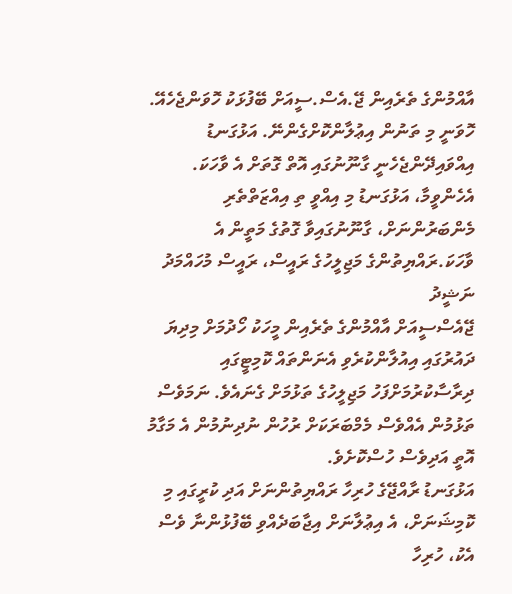އާއްމުންގެ ތެރެއިން ޖޭ.އެސް.ސީއަށް ބޭފުޅަކު ހޮވަންޖެހެއޭ. ހޮވަނީ މި ތަނުން އިޢުލާންކޮށްގެންނޭ. އަޅުގަނޑު އިއްވައިދޭންޖެހެނީ ގާނޫނުގައި އޮތް ގޮތަށް އެ ވާހަކަ. އެހެންވީމާ، އަޅުގަނޑު މި އިއްވީ ތި އިއްޒަތްތެރި މެންބަރުންނަށް، ގާނޫނުގައިވާ ގޮތުގެ މަތީން އެ ވާހަކަ.ރައްޔިތުންގެ މަޖިލީހުގެ ރައީސް، ރައީސް މުހައްމަދު ނަޝީދު
ޖޭއެސްސީއަށް އާއްމުންގެ ތެރެއިން މީހަކު ހޯދުމަށް މިދިޔަ ދައުރުގައި އިއުލާންކުރެވި އެނަންތައް ކޮމިޓީގައި ދިރާސާކުރުމަށްފަހު މަޖިލީހުގެ ތަޅުމަށް ގެނައެވެ. ނަމަވެސް ތަޅުމުން އެއްވެސް މެމްބަރަކަށް ރުހުން ނުދިނުމުން އެ މަގާމު އޮތީ އަދިވެސް ހުސްކޮށެވެ.
އަޅުގަނޑު ރާއްޖޭގެ ހުރިހާ ރައްޔިތުންނަށް އަދި ކުރީގައި މި ކޮމިޝަނަށް، އެ އިޢުލާނަށް އިޖާބަދެއްވި ބޭފުޅުންނާ ވެސް އެކު، ހުރިހާ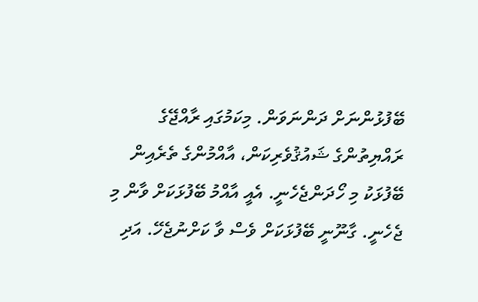ބޭފުޅުންނަށް ދަންނަވަން. މިކަމުގައި ރާއްޖޭގެ ރައްޔިތުންގެ ޝައުޤުވެރިކަން، އާއްމުންގެ ތެރެއިން ބޭފުޅަކު މި ހޯދަންޖެހެނީ. އެއީ އާއްމު ބޭފުޅަކަށް ވާން މި ޖެހެނީ. ގާނޫނީ ބޭފުޅަކަށް ވެސް ވާ ކަށްނުޖެހޭ. އަދި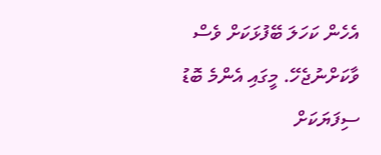އެހެން ކަހަލަ ބޭފުޅަކަށް ވެސް ވާކަށްނުޖެހޭ. މީގައި އެންމެ ބޮޑު ސިފަޔަކަށް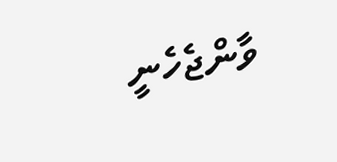ވާންޖެހެނީ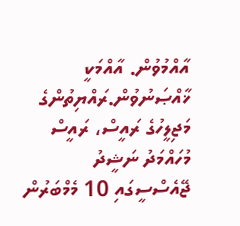އާއްމުވުން. އާއްމަކީ ޚާއްޞަނުވުން.ރައްޔިތުންގެ މަޖިލީހުގެ ރައީސް، ރައީސް މުހައްމަދު ނަޝީދު
ޖޭއެސްސީގައި 10 މެމްބަރުން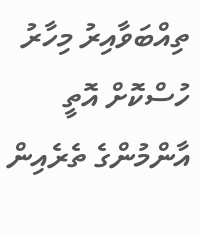ތިއްބަވާއިރު މިހާރު ހުސްކޮށް އޮތީ އާންމުންގެ ތެރެއިން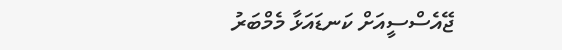ޖޭއެސްސީއަށް ކަނޑައަޅާ މެމްބަރު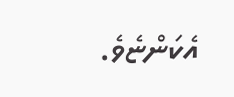އެކަންޏެވެ.